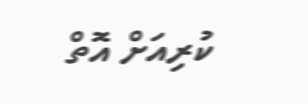ކުރިއަށް އޮތް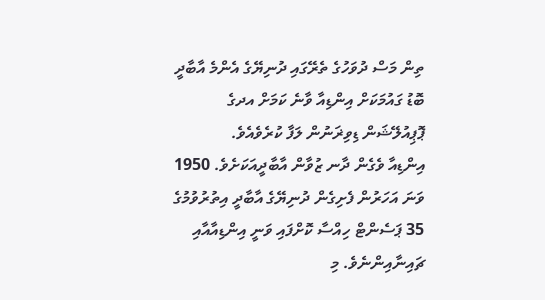ތިން މަސް ދުވަހުގެ ތެރޭގައި ދުނިޔޭގެ އެންމެ އާބާދީ ބޮޑު ގައުމަކަށް އިންޑިއާ ވާނެ ކަމަށް އދގެ ޕޮޕިއުލޭޝަން ޑިވިޜަނުން ލަފާ ކުރެވެއެވެ.
އިންޑިއާ ވެގެން ދާނ ޒުވާން އާބާދީއަކަށެވެ. 1950 ވަނަ އަހަރުން ފެށިގެން ދުނިޔޭގެ އާބާދީ އިތުރުވުމުގެ 35 ޕަސެންޓް ހިއްސާ ކޮށްފައި ވަނީ އިންޑިއާއާއި ޗައިނާއިންނެވެ. މި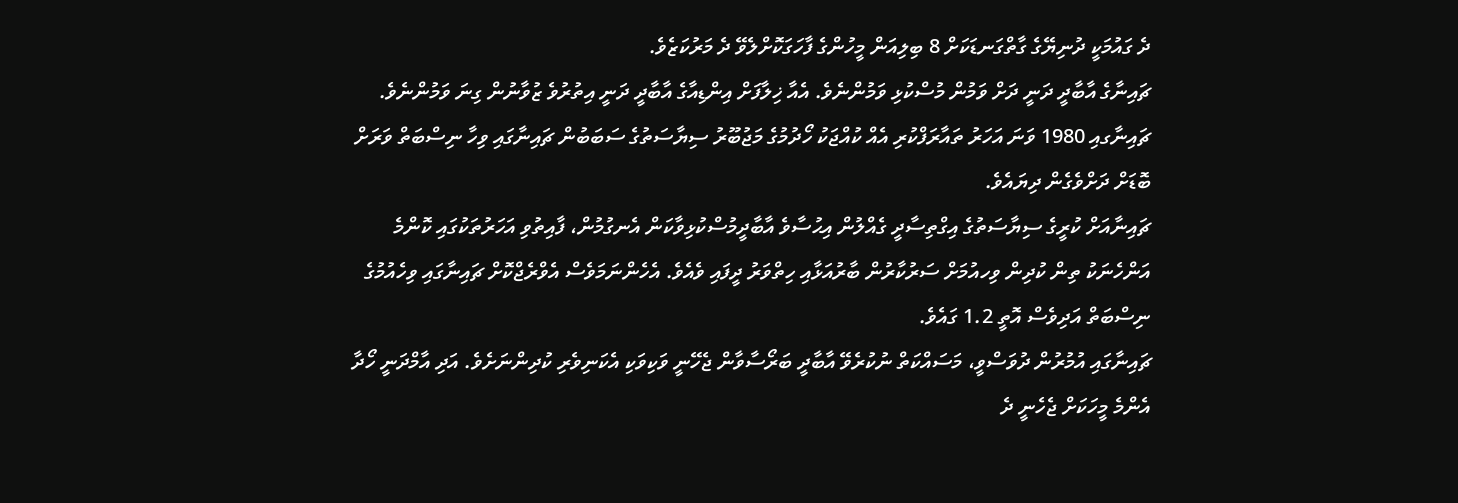ދެ ގައުމަކީ ދުނިޔޭގެ ގާތްގަނޑަކަށް 8 ބިލިއަން މީހުންގެ ފާހަގަކޮށްލެވޭ ދެ މަރުކަޒެވެ.
ޗައިނާގެ އާބާދީ ދަނީ ދަށް ވަމުން މުސްކުޅި ވަމުންނެވެ. އެއާ ޚިލާފަށް އިންޑިއާގެ އާބާދީ ދަނީ އިތުރުވެ ޒުވާނުން ގިނަ ވަމުންނެވެ.
ޗައިނާގއި 1980 ވަނަ އަހަރު ތައާރަފްކުރި އެއް ކުއްޖަކު ހޯދުމުގެ މަޖުބޫރު ސިޔާސަތުގެ ސަބަބުން ޗައިނާގައި ވިހާ ނިސްބަތް ވަރަށް ބޮޑަށް ދަށްވެގެން ދިޔައެވެ.
ޗައިނާއަށް ކުރީގެ ސިޔާސަތުގެ އިގްތިސާދީ ގެއްލުން އިޙުސާވެ އާބާދީމުސްކުޅިވާކަން އެނގުމުން، ފާއިތުވި އަހަރުތަކުގައި ކޮންމެ އަންހެނަކު ތިން ކުދިން ވިހއުމަށް ސަރުކާރުން ބާރުއަޅާއި ހިތްވަރު ދީފައި ވެއެވެ. އެހެންނަމަވެސް އެވްރެޖްކޮށް ޗައިނާގައި ވިހެއުމުގެ ނިސްބަތް އަދިވެސް އޮތީ 1.2 ގައެވެ.
ޗައިނާގައި އުމުރުން ދުވަސްވީ، މަސައްކަތް ނުކުރެވޭ އާބާދީ ބަރޯސާވާން ޖެހޭނީ ވަކިވަކި އެކަނިވެރި ކުދިންނަށެވެ. އަދި އާމްދަނީ ހޯދާ އެންމެ މީހަކަށް ޖެހެނީ ދެ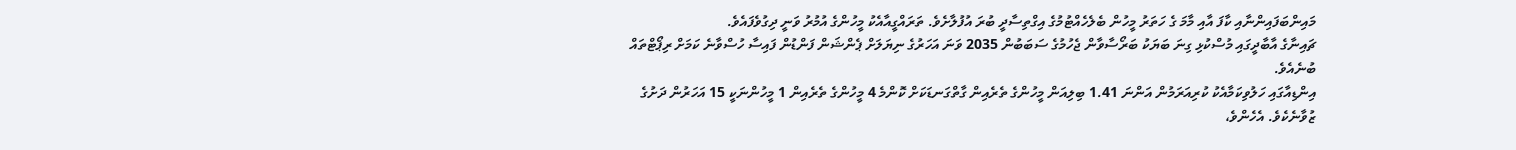މައިންބަފައިންނާއި ކާފަ އާއި މާމަ ގެ ހަތަރު މީހުން ބެލެހެއްޓުމުގެ އިގްތިސާދީ ބުރަ އުފުލާށެވެ. ތަރައްގީއާއެކު މީހުންގެ އުމުރު ވަނީ ދިގުވެފައެވެ.
ޗައިނާގެ އާބާދީގައި މުސްކުޅި ގިނަ ބަޔަކު ބަރޯސާވާން ޖެހުމުގެ ސަބަބުން 2035 ވަނަ އަހަރުގެ ނިޔަލަށް ޕެންޝަން ފަންޑުން ފައިސާ ހުސްވާނެ ކަމަށް ރިޕޯޓްތައް ބުނެއެވެ.
އިންޑިއާގައި ހަލުވިކަމާއެކު ކުރިއަރަމުން އަންނަ 1.41 ބިލިއަން މީހުންގެ ތެރެއިން ގާތްގަނޑަކަށް ކޮންމެ 4 މީހުންގެ ތެރެއިން 1 މީހުންނަކީ 15 އަހަރުން ދަށުގެ ޒުވާނެކެވެ. އެހެންވެ،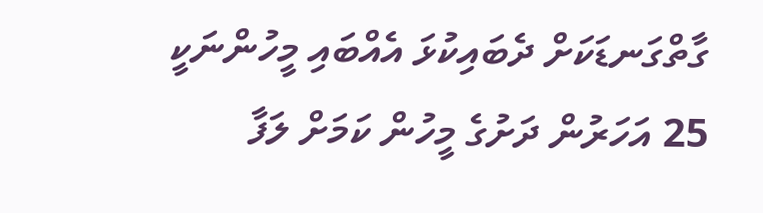ގާތްގަނޑަކަށް ދެބައިކުޅަ އެއްބައި މީހުންނަކީ 25 އަހަރުން ދަށުގެ މީހުން ކަމަށް ލަފާ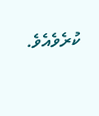ކުރެވެއެވެ.